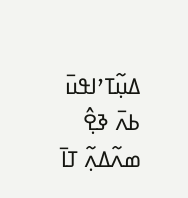ߡߎ߲߬ߠߴߊߟߎ߫ ߕߍ߫ ߢߐ߲߮ ߘߍ߬ߡߍ߲߬ ߠߊ߫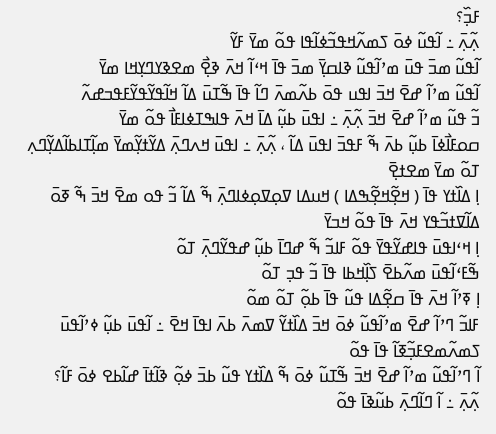ߓߏ߲߰؟
ߍ߲߬ߍ߲߫ ߸ ߊ߬ߟߎ߬ ߦߋ߫ ߖߘߍ߬ߞߟߏ߬ߦߊ߬ߟߊ ߟߋ߬ ߘߌ߫ ߓߌ߬
ߊ߬ߟߎ߬ ߘߏ߫ ߟߎ߫ ߘߴߊ߬ߟߎ߬ ߢߊߛߌ߲߫ ߘߏ߫ ߟߊ߫ ߞߵߊ߬ ߞߍ߫ ߢߐ߲߯ ߘߐߢߌߣߌ߲ߞߊ ߘߌ߫
ߊ߬ߟߎ߬ ߘߴߊ߬ ߝߐ߫ ߞߏ߫ ߊߟߎ ߟߋ߫ ߕߍ߬ߘߍ߫ ߣߊ߬ ߟߊ߫ ߒ߬ߠߎ߫ ߡߊ߬ ߞߊ߬ߟߌ߬ߟߌ߬ߓߟߏߝߍ߬
ߏ߬ ߟߎ߬ ߘߴߊ߬ ߝߐ߫ ߞߏ߫ ߍ߲߬ߍ߲߫ ߸ ߊߟߎ߫ ߕߎ߲߬ ߡߊ߫ ߞߍ߫ ߟߊߒߠߦߊߓߊ߯ ߟߋ߬ ߘߌ߫
ߛߋߓߊ߯ߦߊ߫ ߕߎ߲߬ ߕߍ߫ ߒ߬ ߓߟߏ߫ ߊߟߎ߫ ߡߊ߬ ، ߍ߲߬ߍ߲߫ ߸ ߊߟߎ߫ ߞߍߣߍ߲߫ ߡߌ߬ߙߌ߲߬ߘߌ߫ ߘߊ߲߬ߠߊߕߊ߬ߡߌ߲߬ߣߍ߲ ߠߋ߬ ߘߌ߫ ߘߐߙߐ߲߫
ߊ߲ ߡߊ߰ߙߌ ߟߊ߫ ( ߞߐ߲߬ߞߐ߲߬ߒߡߊ ) ߞߎߡߊ ߜߋ߲ߜߋ߲ߦߊߣߍ߲߫ ߒ߬ ߡߊ߬ ߏ߬ ߟߋ ߘߐ߫ ߞߏ߫ ߒ߬ ߧߋ߫ ߡߊ߬ߜߙߏ߬ߟߌ ߞߍ߫ ߟߊ߫ ߟߋ߬ ߞߏߌ߫
ߊ߲ ߞߵߊߟߎ߫ ߟߊߝߌ߬ߟߌ߫ ߟߋ߬ ߓߊߏ߬ ߒ߬ ߝߣߊ߫ ߕߎ߲߬ ߝߟߌ߬ߣߍ߲߫ ߠߋ߬
ߒ߬ߓߵߊ߬ߟߎ߫ ߘߍ߬ߕߐ߫ ߖߊ߲߰ߞߕߊ ߟߊ߫ ߏ߬ ߟߏ߲ ߠߋ߬
ߊ߲ ߧߴߊ߬ ߞߍ߫ ߟߊ߫ ߛߐ߲߬ߡߊ ߟߎ߬ ߟߊ߫ ߕߋ߲߬ ߠߋ߬ ߘߋ߬
ߓߊߏ߬ ߣߴߊ߬ ߝߐ߫ ߘߴߊ߬ߟߎ߬ ߦߋ߫ ߞߏ߫ ߡߊ߰ߙߌ߬ ߜߘߍ߫ ߕߍ߫ ߊߟߊ߫ ߞߐ߫ ߸ ߊ߬ߟߎ߫ ߕߎ߲߬ ߦߴߊ߬ߟߎ߫ ߖߘߍ߬ߘߐߓߏ߲߬ߧߊ߬ ߟߊ߫ ߟߋ߬
ߊ߬ ߣߴߊ߬ߟߎ߬ ߘߴߊ߬ ߝߐ߫ ߞߏ߫ ߒ߬ߠߎ߬ ߦߋ߫ ߒ߬ ߡߊ߰ߙߌ ߟߎ߬ ߕߏ߫ ߦߋ߲߬ ߢߊ߬ߙߊ߫ ߝߊ߬ߕߐ ߦߋ߫ ߓߊ߬؟
ߍ߲߬ߍ߲߫ ߸ ߊ߬ ߣߊ߬ߣߍ߲߫ ߕߎ߬ߢߊ߫ ߟߋ߬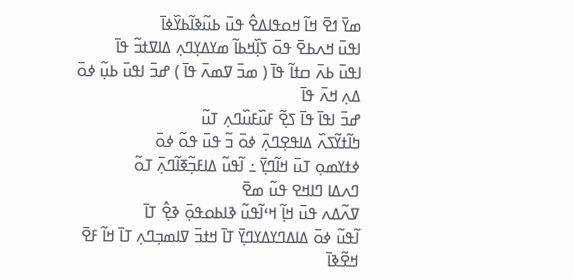ߘߌ߫ ߗߐ߫ ߞߊ߬ ߞߋߟߊߡߐ߮ ߟߎ߫ ߕߎ߬ߢߊ߬ߕߌ߰ߦߊ߫
ߊߟߎ߫ ߞߍߕߐ߫ ߟߋ߫ ߖߊ߲߰ߞߕߊ߬ ߘߌߡߌ߲ߣߍ߲ ߡߊߜߙߏ߬ ߟߊ߫
ߊߟߎ߫ ߕߍ߫ ߛߙߊ߬ ߟߊ߫ ( ߘߏ߫ ߜߘߍ߫ ߟߊ߫ ) ߝߏ߫ ߊߟߎ߫ ߕߎ߲߬ ߦߋ߫ ߡߍ߲ ߞߍ߫ ߟߊ߫
ߝߏ߫ ߊߟߊ߫ ߟߊ߫ ߖߐ߲߬ ߓߎ߰ߓߎ߰ߣߍ߲ ߠߎ߬
ߤߊ߬ߙߌ߬ߖߍ߰ ߡߊߟߐ߲ߣߍ߲߫ ߦߋ߫ ߏ߬ ߟߎ߫ ߟߋ߬ ߦߋ߫
ߦߙߌߘߋ߲ ߠߎ߫ ߞߊ߬ߣߌ߲߫ ߸ ߊ߬ߟߎ߬ ߡߊߓߏ߲߬ߧߊ߬ߣߍ߲߫ ߠߋ߬
ߣߍߡߊ ߣߊߞߐ ߟߎ߬ ߘߐ߫
ߜߍ߬ߡߍ ߟߎ߫ ߞߊ߲߬ ߞߵߊ߬ߟߎ߬ ߢߊߕߋߟߋ߲߫ ߢߐ߲߮ ߠߊ߫
ߊ߬ߟߎ߬ ߦߋ߫ ߡߊߡߣߌߡߌߣߌ߲߫ ߠߊ߫ ߞߙߏ߫ ߜߊߘߏ߲ߣߍ߲ ߠߊ߫ ߞߊ߬ ߓߐ߫ ߞߐ߬ߢߊ߫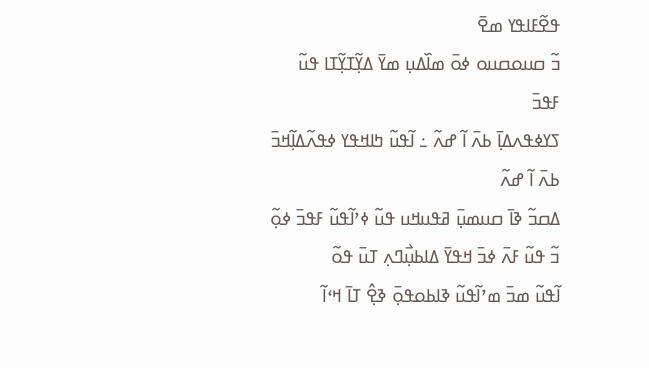ߟߐ߬ߓߊߟߌ ߘߐ߫
ߏ߬ ߛߎߋߛߎߋ ߦߋ߫ ߘߊ߰ߡߎ߲ ߘߌ߫ ߡߌ߲߬ߠߌ߲߬ߠߊ ߟߎ߬ ߓߟߏ߫
ߖߌߦߟߍߡߊ߲߫ ߕߍ߫ ߊ߬ ߝߍ߬ ߸ ߊ߬ߟߎ߬ ߤߊߞߟߌ ߦߟߍ߬ߡߊ߲߬ߞߏ߫ ߕߍ߫ ߊ߬ ߝߍ߬
ߡߛߏ߬ ߢߊ߫ ߛߎߘߎ߲߫ ߥߟߎߞߎ ߟߎ߬ ߦߴߊ߬ߟߎ߬ ߓߟߏ߫ ߦߋ߲߬
ߏ߬ ߟߎ߬ ߓߍ߫ ߦߏ߫ ߞߟߌ߫ ߡߊߕߎ߲߯ߣߍ߲ ߠߎ߫ ߟߋ߬
ߊ߬ߟߎ߬ ߘߏ߫ ߘߴߊ߬ߟߎ߬ ߢߊߕߋߟߋ߲߫ ߢߐ߲߮ ߠߊ߫ ߞߵߊ߬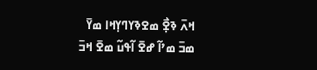ߞߍ߫ ߢߐ߲߯ ߘߐߢߌߣߌ߲ߞߊ ߘߌ߫
ߘߏ߫ ߘߴߊ߬ ߝߐ߫ ߊ߬ߟߎ߬ ߘߐ߫ ߞߏ߫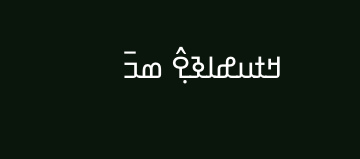ߞߙߎߝߊߢߐ߲߮ ߘߏ߫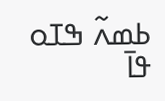ߕߘߍ߬ ߒߠߋ ߟߊ߫